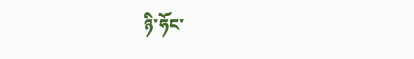ཉི་ཧོང་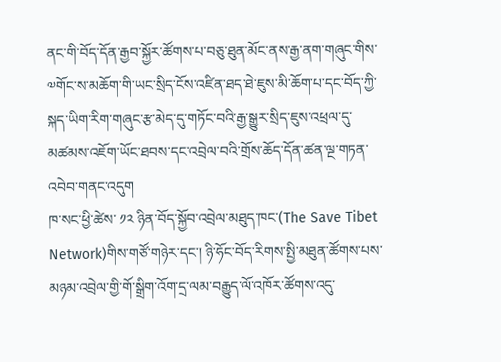ནང་གི་བོད་དོན་རྒྱབ་སྐྱོར་ཚོགས་པ་བཅུ་ཐུན་མོང་ནས་རྒྱ་ནག་གཞུང་གིས་༧གོང་ས་མཆོག་གི་ཡང་སྲིད་ངོས་འཛིན་ཐད་ཐེ་ཇུས་མི་ཆོག་པ་དང་བོད་ཀྱི་སྐད་ཡིག་རིག་གཞུང་རྩ་མེད་དུ་གཏོང་བའི་རྒྱ་སྒྱུར་སྲིད་ཇུས་འཕྲལ་དུ་མཚམས་འཇོག་ཡོང་ཐབས་དང་འབྲེལ་བའི་གྲོས་ཆོད་དོན་ཚན་ལྔ་གཏན་འབེབ་གནང་འདུག
ཁ་སང་ཕྱི་ཚེས་ ༡༢ ཉིན་བོད་སྐྱོབ་འབྲེལ་མཐུད་ཁང་(The Save Tibet Network)གིས་གཙོ་གཉེར་དང་། ཉི་ཧོང་བོད་རིགས་སྤྱི་མཐུན་ཚོགས་པས་མཉམ་འབྲེལ་གྱི་གོ་སྒྲིག་འོག་དྲ་ལམ་བརྒྱུད་ལོ་འཁོར་ཚོགས་འདུ་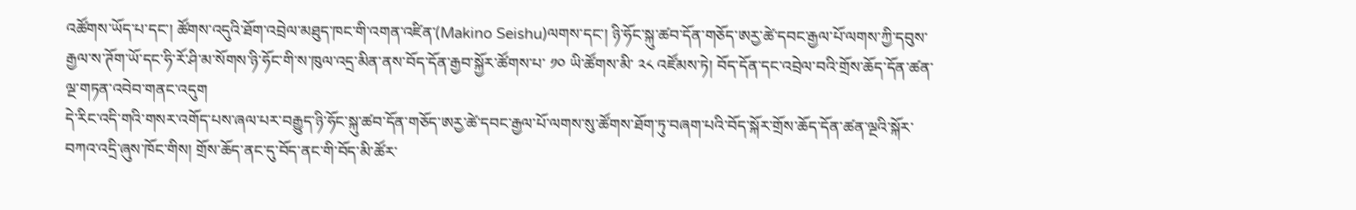འཚོགས་ཡོད་པ་དང་། ཚོགས་འདུའི་ཐོག་འབྲེལ་མཐུད་ཁང་གི་འགན་འཛིན་(Makino Seishu)ལགས་དང་། ཉི་ཧོང་སྐུ་ཚབ་དོན་གཅོད་ཨརྱ་ཚེ་དབང་རྒྱལ་པོ་ལགས་ཀྱི་དབུས་རྒྱལ་ས་ཊོག་ཡོ་དང་ཧི་རོ་ཤི་མ་སོགས་ཉི་ཧོང་གི་ས་ཁུལ་འདྲ་མིན་ནས་བོད་དོན་རྒྱབ་སྐྱོར་ཚོགས་པ་ ༡༠ ཡི་ཚོགས་མི་ ༢༨ འཛོམས་ཏེ། བོད་དོན་དང་འབྲེལ་བའི་གྲོས་ཆོད་དོན་ཚན་ལྔ་གཏན་འབེབ་གནང་འདུག
དེ་རིང་འདི་གའི་གསར་འགོད་པས་ཞལ་པར་བརྒྱུད་ཉི་ཧོང་སྐུ་ཚབ་དོན་གཅོད་ཨརྱ་ཚེ་དབང་རྒྱལ་པོ་ལགས་སུ་ཚོགས་ཐོག་ཏུ་བཞག་པའི་བོད་སྐོར་གྲོས་ཆོད་དོན་ཚན་ལྔའི་སྐོར་བཀའ་འདྲི་ཞུས་ཁོང་གིས། གྲོས་ཆོད་ནང་དུ་བོད་ནང་གི་བོད་མི་ཚོར་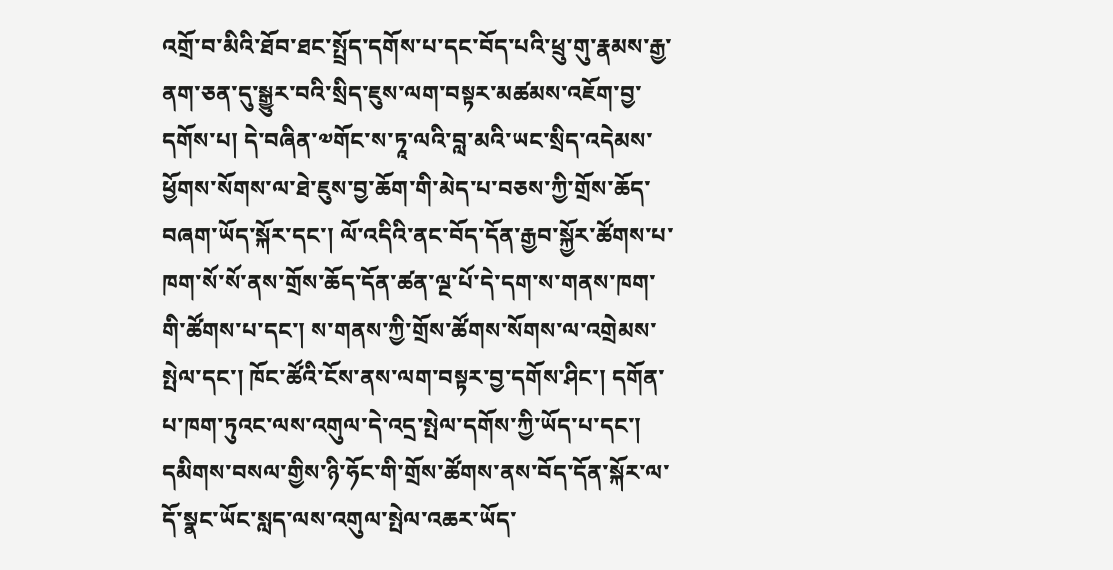འགྲོ་བ་མིའི་ཐོབ་ཐང་སྤྲོད་དགོས་པ་དང་བོད་པའི་ཕྲུ་གུ་རྣམས་རྒྱ་ནག་ཅན་དུ་སྒྱུར་བའི་སྲིད་ཇུས་ལག་བསྟར་མཚམས་འཇོག་བྱ་དགོས་པ། དེ་བཞིན་༧གོང་ས་ཏཱ་ལའི་བླ་མའི་ཡང་སྲིད་འདེམས་ཕྱོགས་སོགས་ལ་ཐེ་ཇུས་བྱ་ཆོག་གི་མེད་པ་བཅས་ཀྱི་གྲོས་ཆོད་བཞག་ཡོད་སྐོར་དང་། ལོ་འདིའི་ནང་བོད་དོན་རྒྱབ་སྐྱོར་ཚོགས་པ་ཁག་སོ་སོ་ནས་གྲོས་ཆོད་དོན་ཚན་ལྔ་པོ་དེ་དག་ས་གནས་ཁག་གི་ཚོགས་པ་དང་། ས་གནས་ཀྱི་གྲོས་ཚོགས་སོགས་ལ་འགྲེམས་སྤེལ་དང་། ཁོང་ཚོའི་ངོས་ནས་ལག་བསྟར་བྱ་དགོས་ཤིང་། དགོན་པ་ཁག་ཏུའང་ལས་འགུལ་དེ་འདྲ་སྤེལ་དགོས་ཀྱི་ཡོད་པ་དང་། དམིགས་བསལ་གྱིས་ཉི་ཧོང་གི་གྲོས་ཚོགས་ནས་བོད་དོན་སྐོར་ལ་དོ་སྣང་ཡོང་སླད་ལས་འགུལ་སྤེལ་འཆར་ཡོད་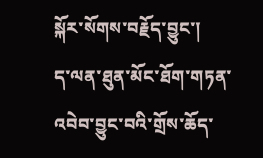སྐོར་སོགས་བརྗོད་བྱུང་།
ད་ལན་ཐུན་མོང་ཐོག་གཏན་འབེབ་བྱུང་བའི་གྲོས་ཆོད་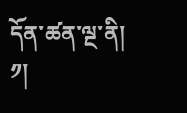དོན་ཚན་ལྔ་ནི། ༡།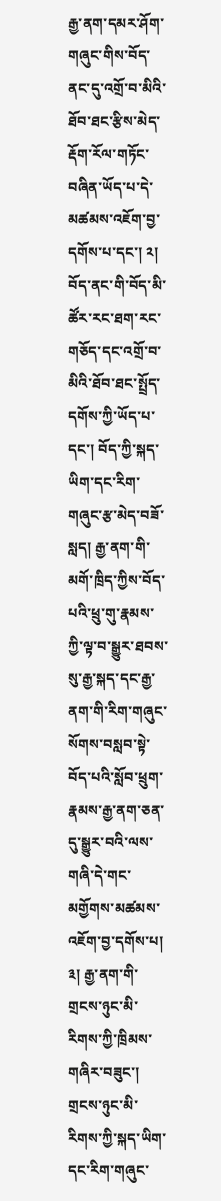རྒྱ་ནག་དམར་ཤོག་གཞུང་གིས་བོད་ནང་དུ་འགྲོ་བ་མིའི་ཐོབ་ཐང་རྩིས་མེད་རྡོག་རོལ་གཏོང་བཞིན་ཡོད་པ་དེ་མཚམས་འཇོག་བྱ་དགོས་པ་དང་། ༢། བོད་ནང་གི་བོད་མི་ཚོར་རང་ཐག་རང་གཅོད་དང་འགྲོ་བ་མིའི་ཐོབ་ཐང་སྤྲོད་དགོས་ཀྱི་ཡོད་པ་དང་། བོད་ཀྱི་སྐད་ཡིག་དང་རིག་གཞུང་རྩ་མེད་བཟོ་སླད། རྒྱ་ནག་གི་མགོ་ཁྲིད་ཀྱིས་བོད་པའི་ཕྲུ་གུ་རྣམས་ཀྱི་ལྟ་བ་སྒྱུར་ཐབས་སུ་རྒྱ་སྐད་དང་རྒྱ་ནག་གི་རིག་གཞུང་སོགས་བསླབ་སྟེ་བོད་པའི་སློབ་ཕྲུག་རྣམས་རྒྱ་ནག་ཅན་དུ་སྒྱུར་བའི་ལས་གཞི་དེ་གང་མགྱོགས་མཚམས་འཇོག་བྱ་དགོས་པ། ༣། རྒྱ་ནག་གི་གྲངས་ཉུང་མི་རིགས་ཀྱི་ཁྲིམས་གཞིར་བཟུང་། གྲངས་ཉུང་མི་རིགས་ཀྱི་སྐད་ཡིག་དང་རིག་གཞུང་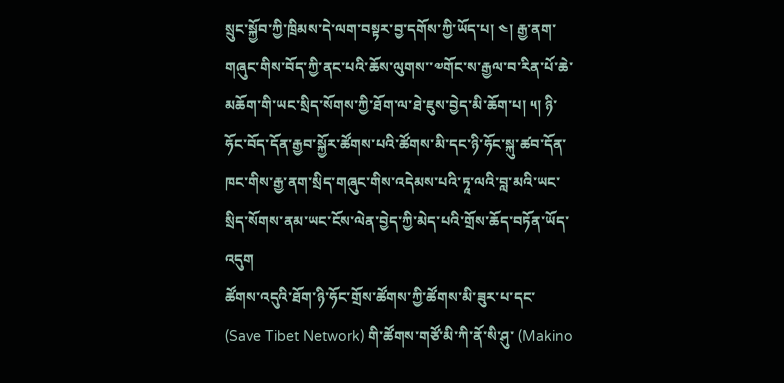སྲུང་སྐྱོབ་ཀྱི་ཁྲིམས་དེ་ལག་བསྟར་བྱ་དགོས་ཀྱི་ཡོད་པ། ༤། རྒྱ་ནག་གཞུང་གིས་བོད་ཀྱི་ནང་པའི་ཆོས་ལུགས་་༧གོང་ས་རྒྱལ་བ་རིན་པོ་ཆེ་མཆོག་གི་ཡང་སྲིད་སོགས་ཀྱི་ཐོག་ལ་ཐེ་ཇུས་བྱེད་མི་ཆོག་པ། ༥། ཉི་ཧོང་བོད་དོན་རྒྱབ་སྐྱོར་ཚོགས་པའི་ཚོགས་མི་དང་ཉི་ཧོང་སྐུ་ཚབ་དོན་ཁང་གིས་རྒྱ་ནག་སྲིད་གཞུང་གིས་འདེམས་པའི་ཏཱ་ལའི་བླ་མའི་ཡང་སྲིད་སོགས་ནམ་ཡང་ངོས་ལེན་བྱེད་ཀྱི་མེད་པའི་གྲོས་ཆོད་བཏོན་ཡོད་འདུག
ཚོགས་འདུའི་ཐོག་ཉི་ཧོང་གྲོས་ཚོགས་ཀྱི་ཚོགས་མི་ཟུར་པ་དང་ (Save Tibet Network) གི་ཚོགས་གཙོ་མི་ཀི་ནོ་སི་ཤུ་ (Makino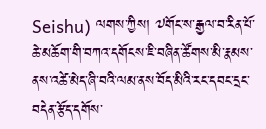Seishu) ལགས་ཀྱིས། ༧གོང་ས་རྒྱལ་བ་རིན་པོ་ཆེ་མཆོག་གི་བཀའ་དགོངས་ཇི་བཞིན་ཚོགས་མི་རྣམས་ནས་འཚེ་མེད་ཞི་བའི་ལམ་ནས་བོད་མིའི་རང་དབང་དྲང་བདེན་རྩོད་དགོས་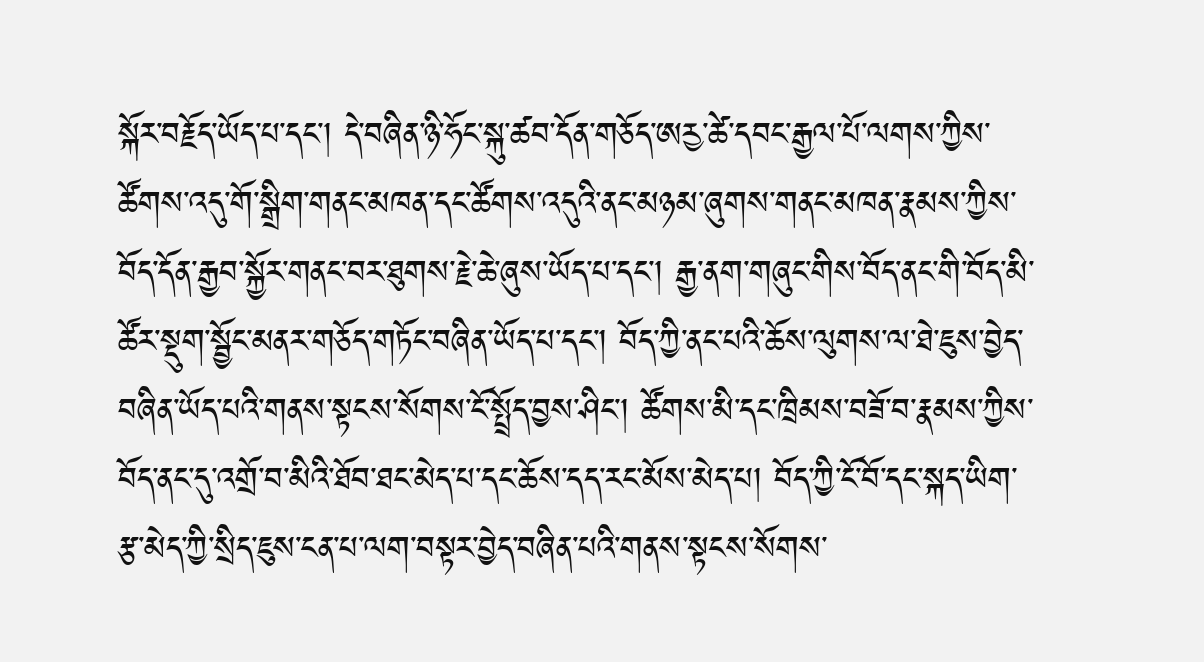སྐོར་བརྗོད་ཡོད་པ་དང་། དེ་བཞིན་ཉི་ཧོང་སྐུ་ཚབ་དོན་གཅོད་ཨརྱ་ཚེ་དབང་རྒྱལ་པོ་ལགས་ཀྱིས་ཚོགས་འདུ་གོ་སྒྲིག་གནང་མཁན་དང་ཚོགས་འདུའི་ནང་མཉམ་ཞུགས་གནང་མཁན་རྣམས་ཀྱིས་བོད་དོན་རྒྱབ་སྐྱོར་གནང་བར་ཐུགས་རྗེ་ཆེ་ཞུས་ཡོད་པ་དང་། རྒྱ་ནག་གཞུང་གིས་བོད་ནང་གི་བོད་མི་ཚོར་སྡུག་སྦྱོང་མནར་གཅོད་གཏོང་བཞིན་ཡོད་པ་དང་། བོད་ཀྱི་ནང་པའི་ཆོས་ལུགས་ལ་ཐེ་ཇུས་བྱེད་བཞིན་ཡོད་པའི་གནས་སྟངས་སོགས་ངོ་སྤྲོད་བྱས་ཤིང་། ཚོགས་མི་དང་ཁྲིམས་བཟོ་བ་རྣམས་ཀྱིས་བོད་ནང་དུ་འགྲོ་བ་མིའི་ཐོབ་ཐང་མེད་པ་དང་ཆོས་དད་རང་མོས་མེད་པ། བོད་ཀྱི་ངོ་བོ་དང་སྐད་ཡིག་རྩ་མེད་ཀྱི་སྲིད་ཇུས་ངན་པ་ལག་བསྟར་བྱེད་བཞིན་པའི་གནས་སྟངས་སོགས་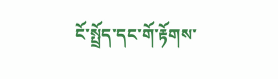ངོ་སྤྲོད་དང་གོ་རྟོགས་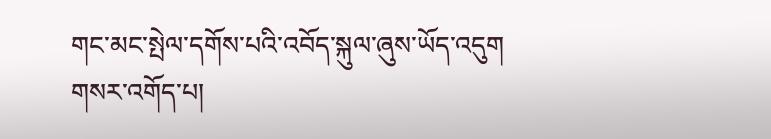གང་མང་སྤེལ་དགོས་པའི་འབོད་སྐུལ་ཞུས་ཡོད་འདུག
གསར་འགོད་པ།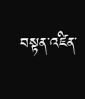བསྟན་འཛིན་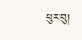ཕུར་བུ།